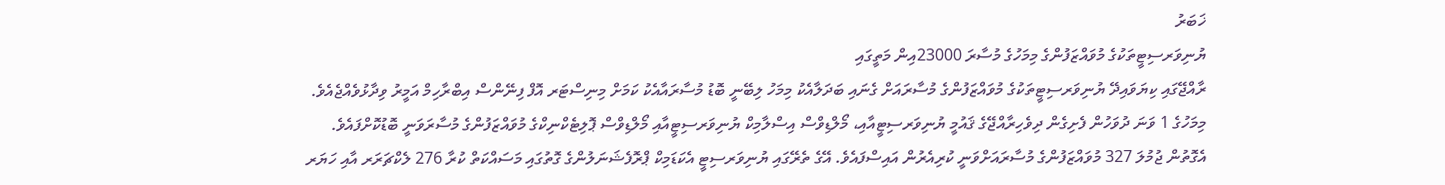ޚަބަރު
ޔުނިވަރސިޓީތަކުގެ މުވައްޒަފުންގެ މިމަހުގެ މުސާރަ 23000އިން މަތީގައި
ރާއްޖޭގައި ކިޔަވައިދޭ ޔުނިވަރސިޓީތަކުގެ މުވައްޒަފުންގެ މުސާރައަށް ގެނައި ބަދަލާއެކު މިމަހު ލިބޭނީ ބޮޑު މުސާރައާއެކު ކަމަށް މިނިސްޓަރ އޮފް ފިނޭންސް އިބްރާހިމް އަމީރު ވިދާޅުވެއްޖެއެވެ.
މިމަހުގެ 1 ވަނަ ދުވަހުން ފެށިގެން ދިވެހިރާއްޖޭގެ ޤައުމީ ޔުނިވަރސިޓީއާއި، މޯލްޑިވްސް އިސްލާމިކް ޔުނިވަރސިޓީއާއި މޯލްޑިވްސް ޕޮލިޓެކްނިކްގެ މުވައްޒަފުންގެ މުސާރަވަނީ ބޮޑުކޮށްފައެވެ. އެގޮތުން ޖުމުލަ 327 މުވައްޒަފުންގެ މުސާރައަށްވަނީ ކުރިއެރުން އައިސްފައެވެ. އޭގެ ތެރޭގައި ޔުނިވަރސިޓީ އެކަޑަމިކް ޕްރޮފެޝަނަލުންގެ ގޮތުގައި މަސައްކަތް ކުރާ 276 ލެކްޗަރަރ އާއި ހަޔަރ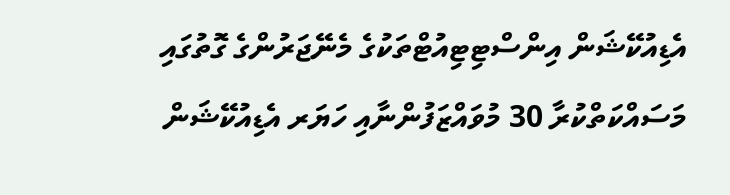އެޑިއުކޭޝަން އިންސްޓިޓިއުޓްތަކުގެ މެނޭޖަރުންގެ ގޮތުގައި މަސައްކަތްކުރާ 30 މުވައްޒަފުންނާއި ހަޔަރ އެޑިއުކޭޝަން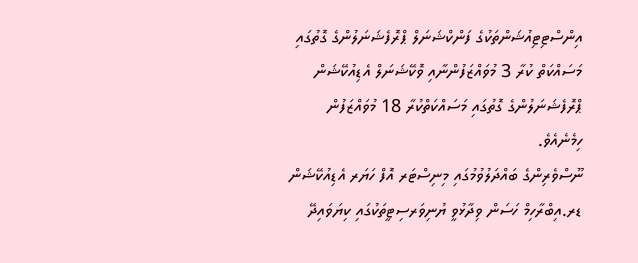އިންސްޓިޓިއުޝަންތަކުގެ ފަންކްޝަނަލް ޕްރޮފެޝަނަލުންގެ ގޮތުގައި މަސައްކަތް ކުރާ 3 މުވައްޒަފުންނާއި ވޮކޭޝަނަލް އެޑިއުކޭޝަން ޕްރޮފެޝަނަލުންގެ ގޮތުގައި މަސައްކަތްކުރާ 18 މުވައްޒަފުން ހިމެނެއެވެ.
ނޫސްވެރިންގެ ބައްދަލުވުމުގައި މިނިސްޓަރ އޮފް ހަޔަރ އެޑިއުކޭޝަން ޑރ.އިބްރާހިމް ހަސަން ވިދާޅުވީ ޔުނިވަރސިޓީތަކުގައި ކިޔަވައިދޭ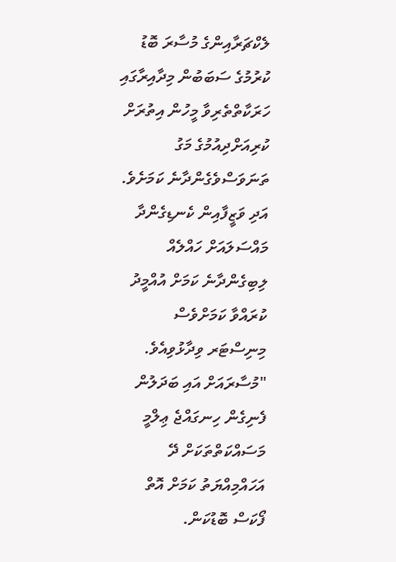ލެކްޗަރާއިންގެ މުސާރަ ބޮޑު ކުރުމުގެ ސަބަބުން މިދާއިރާގައި ހަރަކާތްތެރިވާ މީހުން އިތުރަށް ކުރިއަށްދިއުމުގެ މަގު ތަނަވަސްވެގެންދާނެ ކަމަށެވެ. އަދި ވަޒީފާއިން ކެނޑިގެންދާ މައްސަލައަށް ހައްލެއް ލިބިގެންދާނެ ކަމަށް އުއްމީދު ކުރައްވާ ކަމަށްވެސް މިނިސްޓަރ ވިދާޅުވިއެވެ.
"މުސާރައަށް އައި ބަދަލުން ފެނިގެން ހިނގައްޖެ ޢިލްމީ މަސައްކަތްތަކަށް ދޭ އަހައްމިއްޔަތު ކަމަށް އޮތް ފޯކަސް ބޮޑުކަން.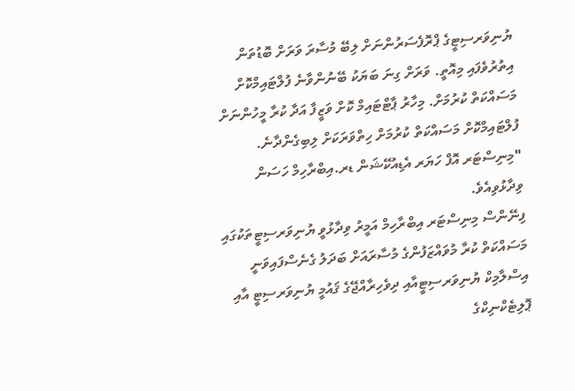ޔުނިވަރސިޓީގެ ޕްރޮފެސަރުންނަށް ލިބޭ މުސާރަ ވަރަށް ބޮޑުތަން އިތުރުވެފައި މިއޮތީ. ވަރަށް ގިނަ ބަޔަކު ބޭނުންވާނެ ފުލްޓައިމްކޮށް މަސައްކަތް ކުރުމަށް. މިހާރު ޕާޓްޓައިމް ކޮށް ވަޒީފާ އަދާ ކުރާ މީހުންނަށް ފުލްޓައިމްކޮށް މަސައްކަތް ކުރުމަށް ހިތްވަރަކަށް ލިބިގެންދާނެ. "މިނިސްޓަރ އޮފް ހަޔަރ އެޑިއުކޭޝަން ޑރ.އިބްރާހިމް ހަސަން ވިދާޅުވިއެވެ.
ފިނޭންސް މިނިސްޓަރ އިބްރާހިމް އަމީރު ވިދާޅުވީ ޔުނިވަރސިޓީތަކުގައި މަސައްކަތް ކުރާ މުވައްޒަފުންގެ މުސާރައަށް ބަދަލު ގެނެސްފައިވަނީ އިސްލާމިކް ޔުނިވަރސިޓީއާއި ދިވެހިރާއްޖޭގެ ޤައުމީ ޔުނިވަރސިޓީ އާއި ޕޮލިޓެކްނިކްގެ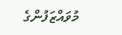މުވައްޒަފުންގެ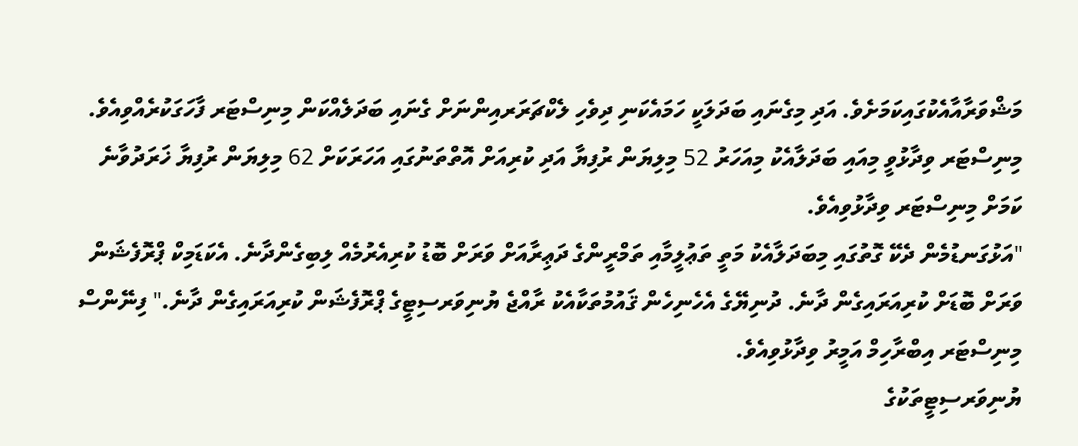މަޝްވަރާއާއެކުގައިކަމަށެވެ. އަދި މިގެނައި ބަދަލަކީ ހަމައެކަނި ދިވެހި ލެކްޗަރަރއިންނަށް ގެނައި ބަދަލެއްކަން މިނިސްޓަރ ފާހަގަކުރެއްވިއެވެ. މިނިސްޓަރ ވިދާޅުވީ މިއައި ބަދަލާއެކު މިއަހަރު 52 މިލިޔަން ރުފިޔާ އަދި ކުރިއަށް އޮތްތަނުގައި އަހަރަކަށް 62 މިލިޔަން ރުފިޔާ ޚަރަދުވާނެ ކަމަށް މިނިސްޓަރ ވިދާޅުވިއެވެ.
"އަޅުގަނޑުމެން ދެކޭ ގޮތުގައި މިބަދަލާއެކު މަތީ ތަޢުލީމާއި ތަމްރީންގެ ދަޢިރާއަށް ވަރަށް ބޮޑު ކުރިއެރުމެއް ލިބިގެންދާނެ. އެކަޑަމިކް ޕްރޮފެޝަން ވަރަށް ބޮޑަށް ކުރިއަރައިގެން ދާނެ. ދުނިޔޭގެ އެހެނިހެން ޤައުމުތަކާއެކު ރާއްޖެ ޔުނިވަރސިޓީގެ ޕްރޮފެޝަން ކުރިއަރައިގެން ދާނެ." ފިނޭންސް މިނިސްޓަރ އިބްރާހިމް އަމީރު ވިދާޅުވިއެވެ.
ޔުނިވަރސިޓީތަކުގެ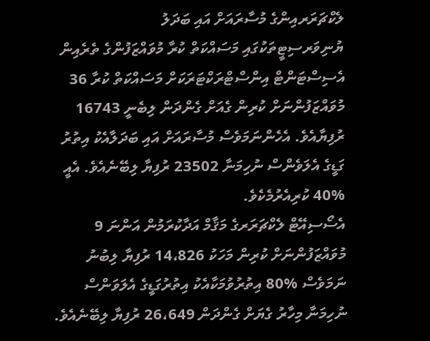ލެކްޗަރަރއިންގެ މުސާރައަށް އައި ބަދަލު
ޔުނިވަރސިޓީތަކުގައި މަސައްކަތް ކުރާ މުވައްޒަފުންގެ ތެރެއިން އެސިސްޓަންޓް އިންސްޓްރަކްޓަރަކަށް މަސައްކަތް ކުރާ 36 މުވައްޒަފުންނަށް ކުރިން ގެއަށް ގެންދަން ލިބެނީ 16743 ރުފިޔާއެވެ. އެހެންނަމަވެސް މުސާރައަށް އައި ބަދަލާއެކު އިތުރު ގަޑީގެ އެލަވެންސް ނުހިމަނާ 23502 ރުފިޔާ ލިބޭނެއެވެ. އެއީ %40 ކުރިއެރުމެކެވެ.
އެސޯސިއޭޓް ލެކްޗަރަރގެ މަޤާމް އަދާކުރަމުން އަންނަ 9 މުވައްޒަފުންނަށް ކުރިން މަހަކު 14،826 ރުފިޔާ ލިބުނު ނަމަވެސް %80 އިތުރުވުމަކާއެކު އިތުރުގަޑީގެ އެލަވަންސް ނުހިމަނާ މިހާރު ގެޔަށް ގެންދަން 26،649 ރުފިޔާ ލިބޭނެއެވެ.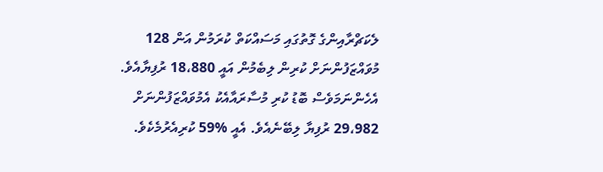ލެކަޗްރާއިންގެ ގޮތުގައި މަސައްކަތް ކުރަމުން އަން 128 މުވައްޒަފުންނަށް ކުރިން ލިބެމުން އައީ 18،880 ރުފިޔާއެވެ. އެހެންނަމަވެސް ބޮޑު ކުރި މުސާރައާއެކު އެމުވައްޒަފުންނަށް 29،982 ރުފިޔާ ލިބޭނެއެވެ. އެއީ %59 ކުރިއެރުމެކެވެ.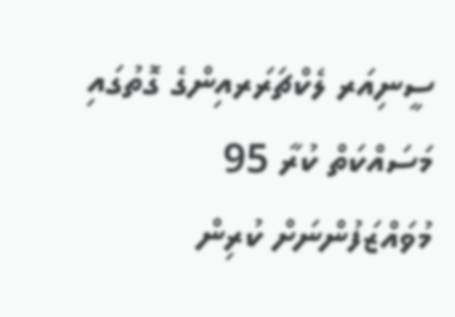ސީނިއަރ ލެކްޗަރަރއިންގެ ގޮތުގައި މަސައްކަތް ކުރާ 95 މުވައްޒަފުންނަށް ކުރިން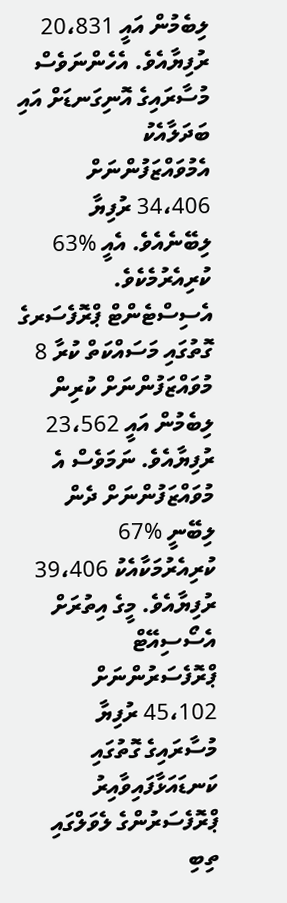ލިބެމުން އައީ 20،831 ރުފިޔާއެވެ. އެހެންނަވެސް މުސާރައިގެ އޮނިގަނޑަށް އައި ބަދަލާއެކު އެމުވައްޒަފުންނަށް 34،406 ރުފިޔާ ލިބޭނެއެވެ. އެއީ %63 ކުރިއެރުމެކެވެ. އެސިސްޓެންޓް ޕްރޮފެސަރގެ ގޮތުގައި މަސައްކަތް ކުރާ 8 މުވައްޒަފުންނަށް ކުރިން ލިބެމުން އައީ 23،562 ރުފިޔާއެވެ. ނަމަވެސް އެ މުވައްޒަފުންނަށް ދެން ލިބޭނީ %67 ކުރިއެރުމަކާއެކު 39،406 ރުފިޔާއެވެ. މީގެ އިތުރަށް އެސޯސިއޭޓް ޕްރޮފެސަރުންނަށް 45،102 ރުފިޔާ މުސާރައިގެ ގޮތުގައި ކަނޑައަޅާފައިވާއިރު ޕްރޮފެސަރުންގެ ލެވަލްގައި ތިބި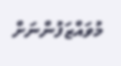މުވައްޒަފުންނަށް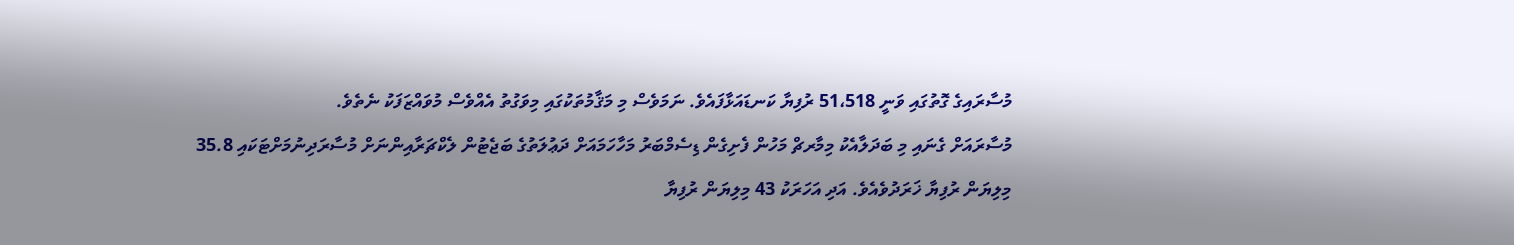މުސާރައިގެ ގޮތުގައި ވަނީ 51،518 ރުފިޔާ ކަނޑައަޅާފައެވެ. ނަމަވެސް މި މަޤާމުތަކުގައި މިވަގުތު އެއްވެސް މުވައްޒަފަކު ނެތެވެ.
މުސާރައަށް ގެނައި މި ބަދަލާއެކު މިމާރޗް މަހުން ފެށިގެން ޑިސެމްބަރު މަހާހަމައަށް ދަޢުލަތުގެ ބަޖެޓުން ލެކްޗަރާއިންނަށް މުސާރަދިނުމަށްޓަކައި 35.8 މިލިޔަން ރުފިޔާ ޚަރަދުވެއެވެ. އަދި އަހަރަކު 43 މިލިޔަން ރުފިޔާ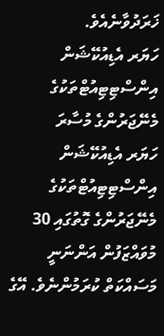ޚަރަދުވާނެއެވެ.
ހަޔަރ އެޑިއުކޭޝަން އިންސްޓިޓިއުޓްތަކުގެ މެނޭޖަރުންގެ މުސާރަ
ހަޔަރ އެޑިއުކޭޝަން އިންސްޓިޓިއުޓްތަކުގެ މެނޭޖަރުންގެ ގޮތުގައި 30 މުވައްޒަފުން އަންނަނީ މަސައްކަތް ކުރަމުންނެވެ. އޭގެ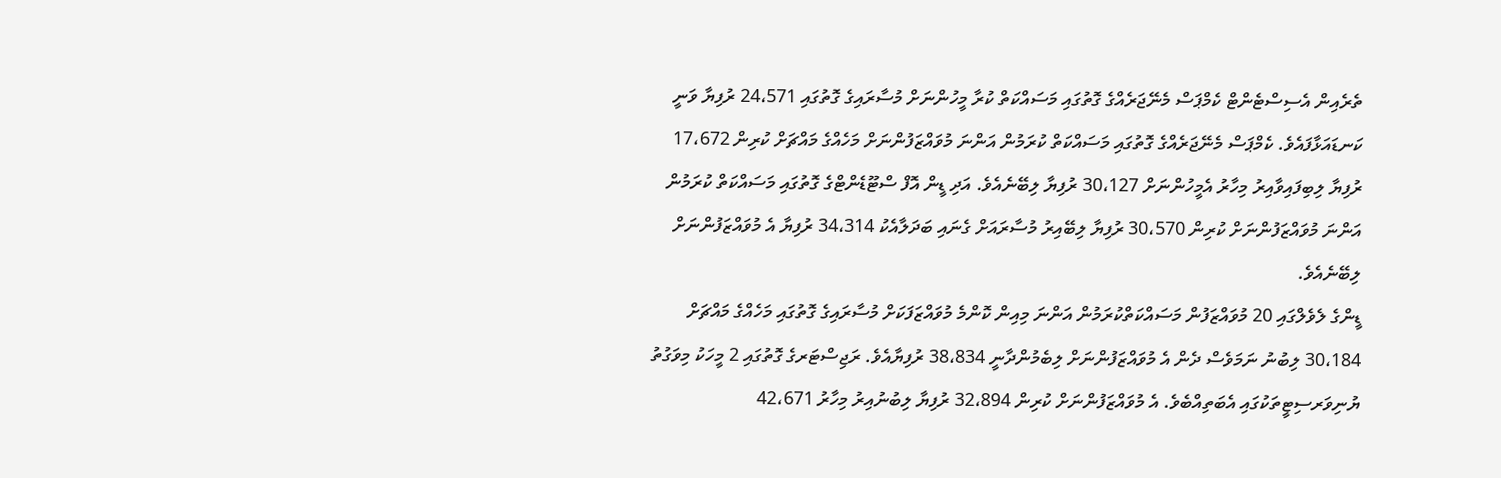ތެރެއިން އެސިސްޓެންޓް ކެމްޕަސް މެނޭޖަރެއްގެ ގޮތުގައި މަސައްކަތް ކުރާ މީހުންނަށް މުސާރައިގެ ގޮތުގައި 24،571 ރުފިޔާ ވަނީ ކަނޑައަޅާފައެވެ. ކެމްޕަސް މެނޭޖަރެއްގެ ގޮތުގައި މަސައްކަތް ކުރަމުން އަންނަ މުވައްޒަފުންނަށް މަހެއްގެ މައްޗަށް ކުރިން 17،672 ރުފިޔާ ލިބިފައިވާއިރު މިހާރު އެމީހުންނަށް 30،127 ރުފިޔާ ލިބޭނެއެވެ. އަދި ޑީން އޮފް ސްޓޫޑެންޓްގެ ގޮތުގައި މަސައްކަތް ކުރަމުން އަންނަ މުވައްޒަފުންނަށް ކުރިން 30،570 ރުފިޔާ ލިބޭއިރު މުސާރައަށް ގެނައި ބަދަލާއެކު 34،314 ރުފިޔާ އެ މުވައްޒަފުންނަށް ލިބޭނެއެވެ.
ޑީންގެ ލެވެލްގައި 20 މުވައްޒަފުން މަސައްކަތްކުރަމުން އަންނަ މިއިން ކޮންމެ މުވައްޒަފަކަށް މުސާރައިގެ ގޮތުގައި މަހެއްގެ މައްޗަށް 30،184 ލިބުނު ނަމަވެސް ދެން އެ މުވައްޒަފުންނަށް ލިބެމުންދާނީ 38،834 ރުފިޔާއެވެ. ރަޖިސްޓަރގެ ގޮތުގައި 2 މީހަކު މިވަގުތު ޔުނިވަރސިޓީތަކުގައި އެބަތިއްބެވެ. އެ މުވައްޒަފުންނަށް ކުރިން 32،894 ރުފިޔާ ލިބުނުއިރު މިހާރު 42،671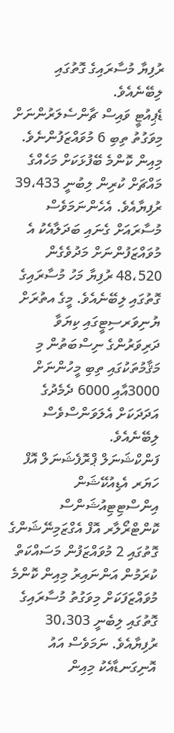ރުފިޔާ މުސާރައިގެ ގޮތުގައި ލިބޭނެއެވެ.
ޑެޕިއުޓީ ވައިސް ޗާންސެލަރުންނަށް މިވަގުތު ތިބި 6 މުވައްޒަފުންނެވެ. މިއިން ކޮންމެ ބޭފުޅަކަށް މަހެއްގެ މައްޗަށް ކުރިން ލިބުނީ 39،433 ރުފިޔާއެވެ. އެހެންނަމަވެސް މުސާރައަށް ގެނައި ބަދަލާއެކު އެ މުވައްޒަފުންނަށް މަދުވެގެން 48،520 ރުފިޔާ މަހު މުސާރައިގެ ގޮތުގައި ލިބޭނެއެވެ. މީގެ އތުރަށް ޔުނިވަރސިޓީގައި ކިޔަވާ ދަރިވަރުންގެ ނިސްބަތުން މި މަޤާމުތަކުގައި ތިބި މީހުންނަށް 3000އާއި 6000 ދެމެދުގެ އަދަދަކަށް އެލަވަންސްވެސް ލިބޭނެއެވެ.
ފަންކްޝަނަލް ޕްރޮފެޝަނަލް އޮފް ހަޔަރ އެޑިއުކޭޝަން އިންސްޓިޓިއުޝަންސް
ކޮންޓްރޯލާރ އޮފް އެގްޒަމިނޭޝަންގެ ގޮތުގައި 2 މުވައްޒަފުން މަސައްކަތް ކުރަމުން އަންނައިރު މިއިން ކޮންމެ މުވައްޒަފަކަށް މިވަގުތު މުސާރައިގެ ގޮތުގައި ލިބެނީ 30،303 ރުފިޔާއެވެ. ނަމަވެސް އައު އޮނިގަނޑާއެކު މިއިން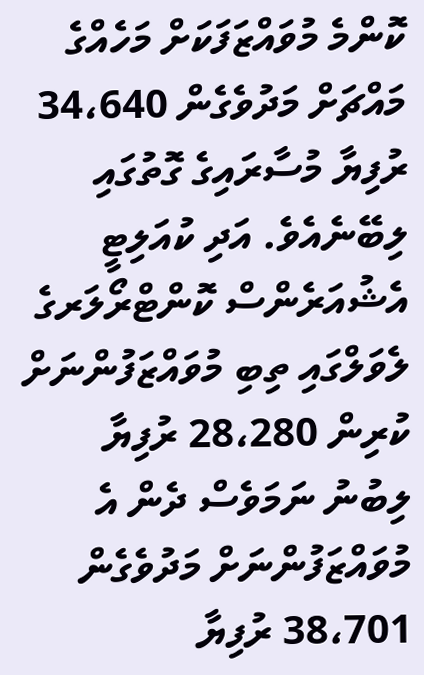ކޮންމެ މުވައްޒަފަކަށް މަހެއްގެ މައްޗަށް މަދުވެގެން 34،640 ރުފިޔާ މުސާރައިގެ ގޮތުގައި ލިބޭނެއެވެ. އަދި ކުއަލިޓީ އެޝުއަރެންސް ކޮންޓްރޯލަރގެ ލެވަލްގައި ތިބި މުވައްޒަފުންނަށް ކުރިން 28،280 ރުފިޔާ ލިބުނު ނަމަވެސް ދެން އެ މުވައްޒަފުންނަށް މަދުވެގެން 38،701 ރުފިޔާ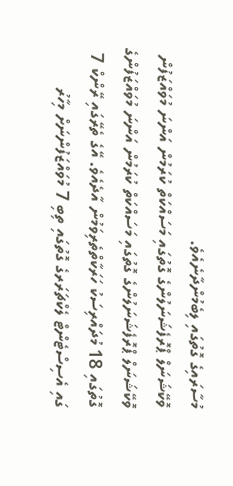މުސާރައިގެ ގޮތުގައި ލިބެމުންދާނެއެވެ.
ވޮކޭޝަނަލް ޕްރޮފެޝަނަލުންގެ ގޮތުގައި މަސައްކަތް ކުރަމުން އަންނަ މުވައްޒަފުން
ވޮކޭޝަނަލް ޕްރޮފެޝަނަލުންގެ ގޮތުގައި މަސައްކަތް ކުރަމުން އަންނަ މުވައްޒަފުންގެ ގޮތުގައި 18 މުދައްރިސަކު ހަރަކާތްތެރިވަމުން އާދެއެވެ. އޭގެ ތެރޭގައި ރޭންކް 7 ގައި އެސިސްޓެންޓް ލެކްޗަރަރގެ ގޮތުގައި ތިބި 7 މުވައްޒަފުންނަށް މިހާރު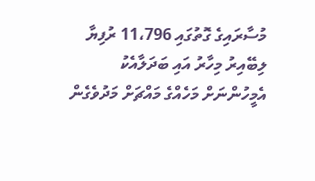މުސާރައިގެ ގޮތުގައި 11،796 ރުފިޔާ ލިބޭއިރު މިހާރު އައި ބަދަލާއެކު އެމީހުންނަށް މަހެއްގެ މައްޗަށް މަދުވެގެން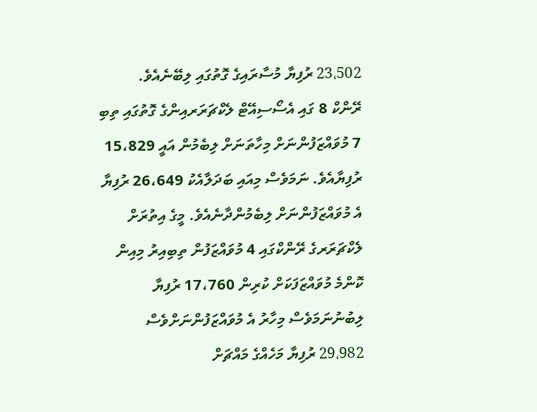23،502 ރުފިޔާ މުސާރައިގެ ގޮތުގައި ލިބޭނެއެވެ.
ރޭންކް 8 ގައި އެސޯސިއޭޓް ލެކްޗަރަރއިންގެ ގޮތުގައި ތިބި 7 މުވައްޒަފުންނަށް މިހާތަނަށް ލިބެމުން އައީ 15،829 ރުފިޔާއެވެ. ނަމަވެސް މިއައި ބަދަލާއެކު 26،649 ރުފިޔާ އެ މުވައްޒަފުންނަށް ލިބެމުންދާނެއެވެ. މީގެ އިތުރަށް ލެކްޗަރަރގެ ރޭންކްގައި 4 މުވައްޒަފުން ތިބިއިރު މިއިން ކޮންމެ މުވައްޒަފަކަށް ކުރިން 17،760 ރުފިޔާ ލިބުނުނަމަވެސް މިހާރު އެ މުވައްޒަފުންނަށްވެސް 29،982 ރުފިޔާ މަހެއްގެ މައްޗަށް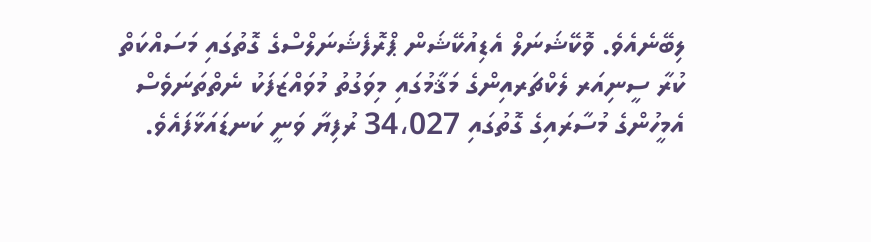ލިބޭނެއެވެ. ވޮކޭޝަނަލް އެޑިއުކޭޝަން ޕްރޮފެޝަނަލްސްގެ ގޮތުގައި މަސައްކަތް ކުރާ ސީނިއަރ ލެކްޗަރއިންގެ މަޤާމުގައި މިވަގުތު މުވައްޒަފަކު ނެތްތަނަވެސް އެމީހުންގެ މުސާރައިގެ ގޮތުގައި 34،027 ރުފިޔާ ވަނީ ކަނޑައަޅާފައެވެ.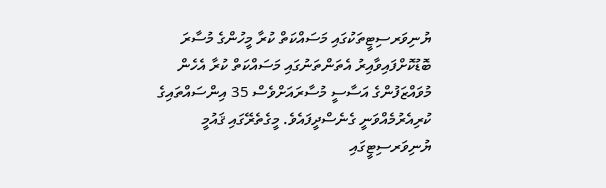ޔުނިވަރސިޓީތަކުގައި މަސައްކަތް ކުރާ މީހުންގެ މުސާރަ ބޮޑުކޮށްފައިވާއިރު އެތަންތަނުގައި މަސައްކަތް ކުރާ އެހެން މުވައްޒަފުންގެ އަސާސީ މުސާރައަށްވެސް 35 އިންސައްތައިގެ ކުރިއެރުމެއްވަނީ ގެނެސްދީފައެވެ. މީގެތެރޭގައި ޤައުމީ ޔުނިވަރސިޓީގައި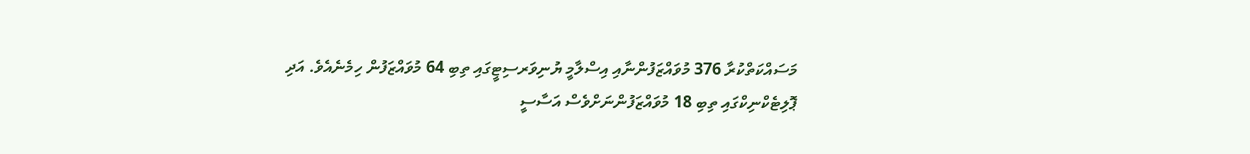މަސައްކަތްކުރާ 376 މުވައްޒަފުންނާއި އިސްލާމީ ޔުނިވަރސިޓީގައި ތިބި 64 މުވައްޒަފުން ހިމެނެއެވެ. އަދި ޕޮލިޓެކްނިކްގައި ތިބި 18 މުވައްޒަފުންނަށްވެސް އަސާސީ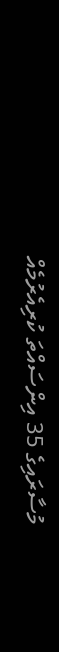މުސާރައިގެ 35 އިންސައްތަ ކުރިއެރުމެއް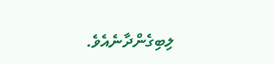ލިބިގެންދާނެއެވެ.